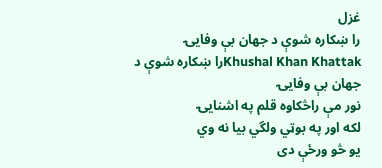غزل
را ښکاره شوې د جهان بې وفايۍ
Khushal Khan Khattakرا ښکاره شوې د جهان بې وفايۍ
نور مې راڅکاوه قلم په اشنايۍ
لکه اور په بوټي ولگي بيا نه وي
يو څو ورځې دی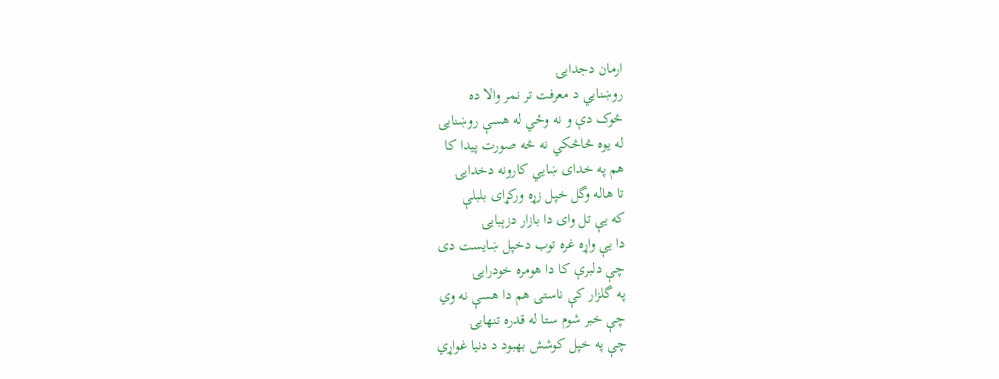ارمان دجدايۍ
روښنايي د معرفت تر نمر والا ده
څوک دې و نه وځي له هسې روښنايۍ
له يوه څاڅکي نه څه صورت پيدا کا
هم په خدای ښايي کارونه دخدايۍ
تا هاله وگل خپل زړه ورکړای بلبلې
که يې تل وای دا بازار دزېبايۍ
دا يې واړه غره توب دخپل ښايست دی
چې دلبرې کا دا هومره خودرايۍ
په گلزار کې ناستی هم دا هسې نه وي
چې خبر شوم ستا له قدره تنهايۍ
چې په خپل کوشش بهبود د دنيا غواړي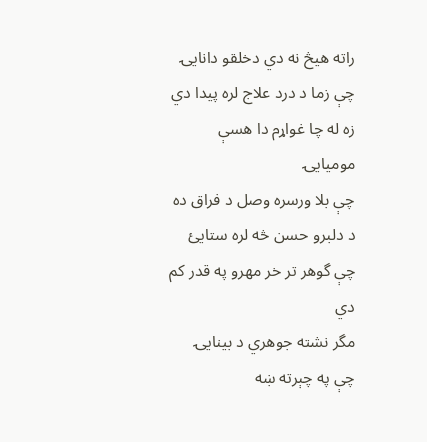راته هيڅ نه دي دخلقو دانايۍ
چې زما د درد علاج لره پيدا دي
زه له چا غواړم دا هسې موميايۍ
چې بلا ورسره وصل د فراق ده
د دلبرو حسن څه لره ستايئ
چې گوهر تر خر مهرو په قدر کم دي
مگر نشته جوهري د بينايۍ
چې په چېرته ښه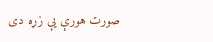صورت هورې يې زړه دی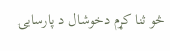څو ثنا کړم دخوشال د پارسايۍ